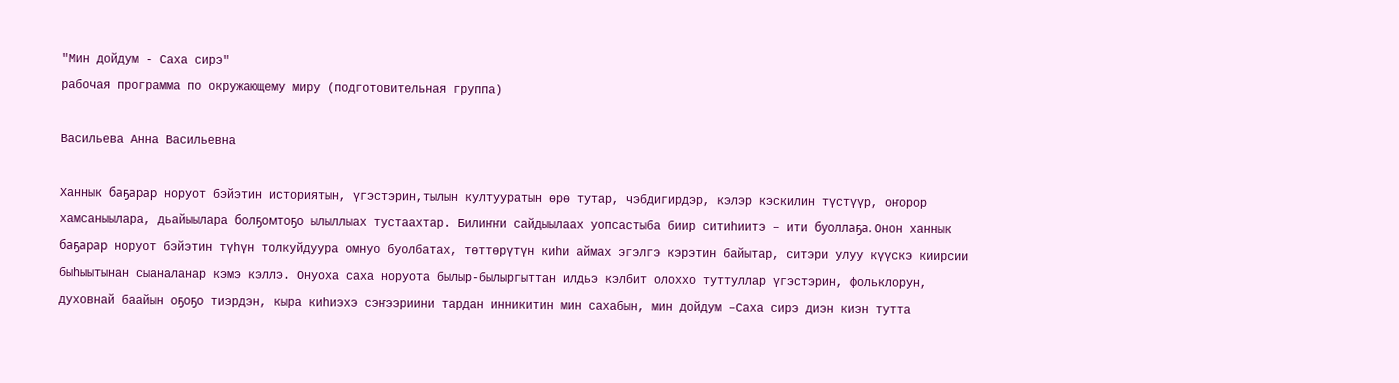"Мин дойдум - Саха сирэ"
рабочая программа по окружающему миру (подготовительная группа)

Васильева Анна Васильевна

Ханнык баҕарар норуот бэйэтин историятын, үгэстэрин,тылын култууратын өрө тутар, чэбдигирдэр, кэлэр кэскилин түстүүр, оҥорор хамсаныылара, дьайыылара болҕомтоҕо ылыллыах тустаахтар. Билиҥҥи сайдыылаах уопсастыба биир ситиһиитэ – ити буоллаҕа. Онон ханнык баҕарар норуот бэйэтин түһүн толкуйдуура омнуо буолбатах, төттөрүтүн киһи аймах эгэлгэ кэрэтин байытар, ситэри улуу күүскэ киирсии быһыытынан сыаналанар кэмэ кэллэ. Онуоха саха норуота былыр-былыргыттан илдьэ кэлбит олоххо туттуллар үгэстэрин, фольклорун, духовнай баайын оҕоҕо тиэрдэн, кыра киһиэхэ сэҥээриини тардан инникитин мин сахабын, мин дойдум –Саха сирэ диэн киэн тутта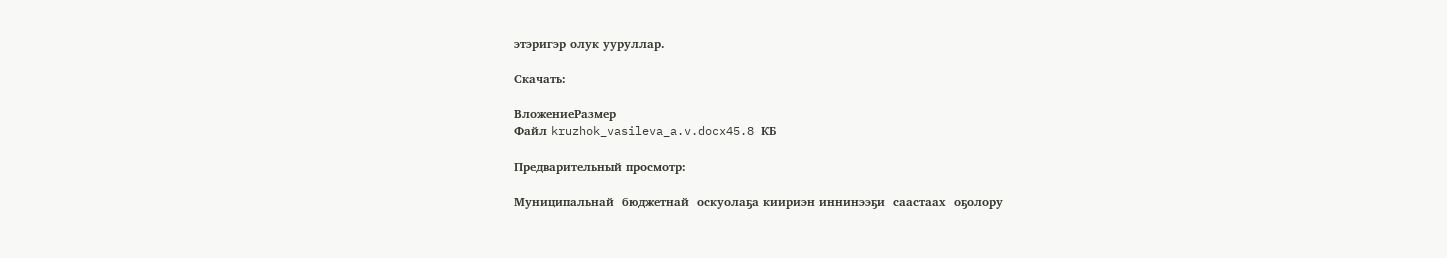этэригэр олук ууруллар.

Скачать:

ВложениеРазмер
Файл kruzhok_vasileva_a.v.docx45.8 КБ

Предварительный просмотр:

Муниципальнай  бюджетнай  оскуолаҕа киириэн иннинээҕи  саастаах  оҕолору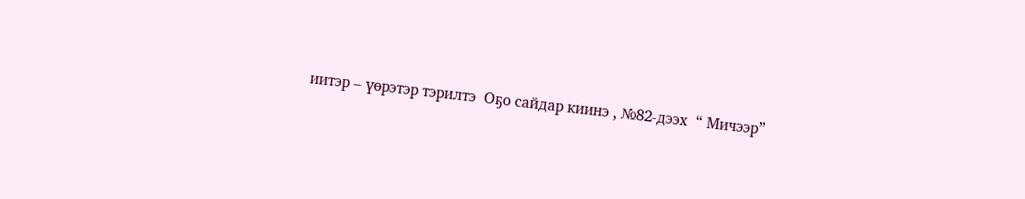иитэр – үөрэтэр тэрилтэ  Оҕо сайдар киинэ , №82-дээх  “ Мичээр”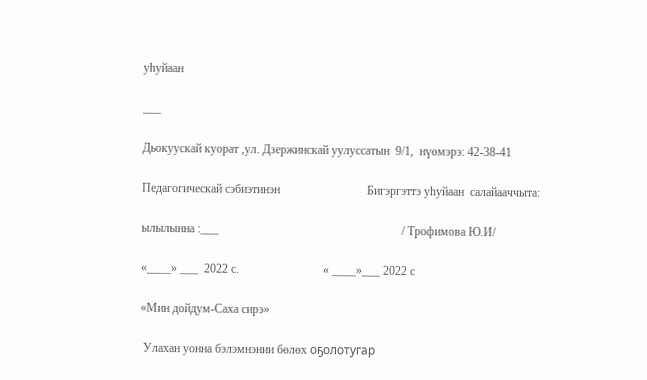уһуйаан

___

Дьокуускай куорат ,ул. Дзержинскай уулуссатын  9/1,  нүөмэрэ: 42-38-41

Педагогическай сэбиэтинэн                             Бигэргэттэ уһуйаан  салайааччыта:

ылылынна :___                                                             / Трофимова Ю.И/

«____» ___  2022 с.                            « ____»___ 2022 с

«Мин дойдум-Саха сирэ»

 Улахан уонна бэлэмнэнии бөлөх оҕолотугар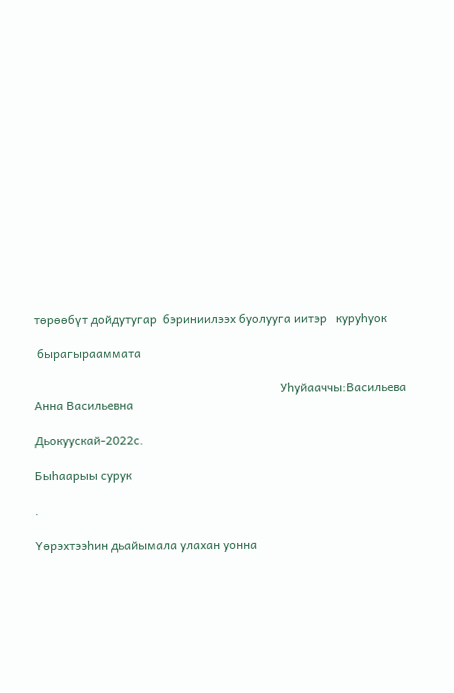төрөөбүт дойдутугар  бэриниилээх буолууга иитэр   куруһуок

 бырагырааммата

                                                                                  Уһуйааччы:Васильева Анна Васильевна

Дьокуускай-2022с.

Быһаарыы сурук

.

Үөрэхтээһин дьайымала улахан уонна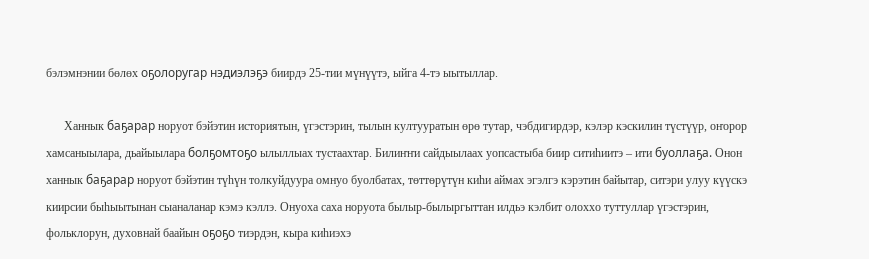бэлэмнэнии бөлөх оҕолоругар нэдиэлэҕэ биирдэ 25-тии мүнүүтэ, ыйга 4-тэ ыытыллар.

      Ханнык баҕарар норуот бэйэтин историятын, үгэстэрин, тылын култууратын өрө тутар, чэбдигирдэр, кэлэр кэскилин түстүүр, оҥорор хамсаныылара, дьайыылара болҕомтоҕо ылыллыах тустаахтар. Билиҥҥи сайдыылаах уопсастыба биир ситиһиитэ – ити буоллаҕа. Онон ханнык баҕарар норуот бэйэтин түһүн толкуйдуура омнуо буолбатах, төттөрүтүн киһи аймах эгэлгэ кэрэтин байытар, ситэри улуу күүскэ киирсии быһыытынан сыаналанар кэмэ кэллэ. Онуоха саха норуота былыр-былыргыттан илдьэ кэлбит олоххо туттуллар үгэстэрин, фольклорун, духовнай баайын оҕоҕо тиэрдэн, кыра киһиэхэ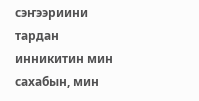сэҥээриини тардан инникитин мин сахабын, мин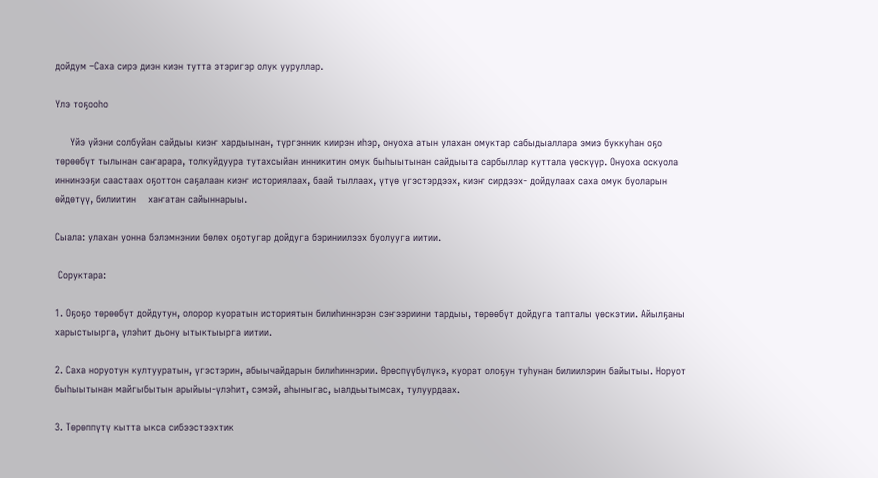дойдум –Саха сирэ диэн киэн тутта этэригэр олук ууруллар.

Үлэ тоҕооһо

     Үйэ үйэни солбуйан сайдыы киэҥ хардыынан, түргэнник киирэн иһэр, онуоха атын улахан омуктар сабыдыаллара эмиэ буккуһан оҕо төрөөбүт тылынан саҥарара, толкуйдуура тутахсыйан инникитин омук быһыытынан сайдыыта сарбыллар куттала үөскүүр. Онуоха оскуола иннинээҕи саастаах оҕоттон саҕалаан киэҥ историялаах, баай тыллаах, үтүө үгэстэрдээх, киэҥ сирдээх- дойдулаах саха омук буоларын өйдөтүү, билиитин    хаҥатан сайыннарыы.

Сыала: улахан уонна бэлэмнэнии бөлөх оҕотугар дойдуга бэриниилээх буолууга иитии.

 Соруктара:

1. Оҕоҕо төрөөбүт дойдутун, олорор куоратын историятын билиһиннэрэн сэҥээриини тардыы, төрөөбүт дойдуга тапталы үөскэтии. Айылҕаны харыстыырга, үлэһит дьону ытыктыырга иитии.

2. Саха норуотун култууратын, үгэстэрин, абыычайдарын билиһиннэрии. Өрөспүүбүлүкэ, куорат олоҕун туһунан билиилэрин байытыы. Норуот быһыытынан майгыбытын арыйыы-үлэһит, сэмэй, аһыныгас, ыалдьытымсах, тулуурдаах.

3. Төрөппүтү кытта ыкса сибээстээхтик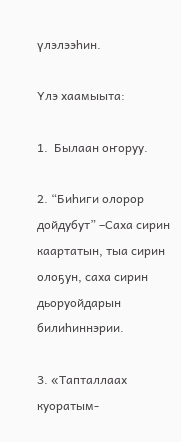үлэлээһин.

Үлэ хаамыыта:

1.  Былаан оҥоруу.

2. “Биһиги олорор дойдубут” –Саха сирин каартатын, тыа сирин олоҕун, саха сирин дьоруойдарын билиһиннэрии.

3. «Тапталлаах куоратым-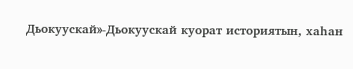Дьокуускай»-Дьокуускай куорат историятын, хаһан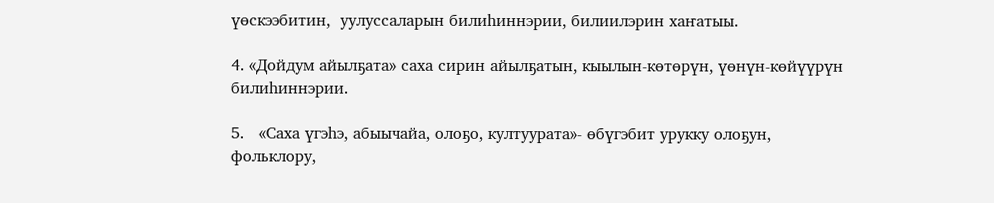үөскээбитин,  уулуссаларын билиһиннэрии, билиилэрин хаҥатыы.

4. «Дойдум айылҕата» саха сирин айылҕатын, кыылын-көтөрүн, үөнүн-көйүүрүн билиһиннэрии.

5.   «Саха үгэһэ, абыычайа, олоҕо, култуурата»- өбүгэбит урукку олоҕун, фольклору,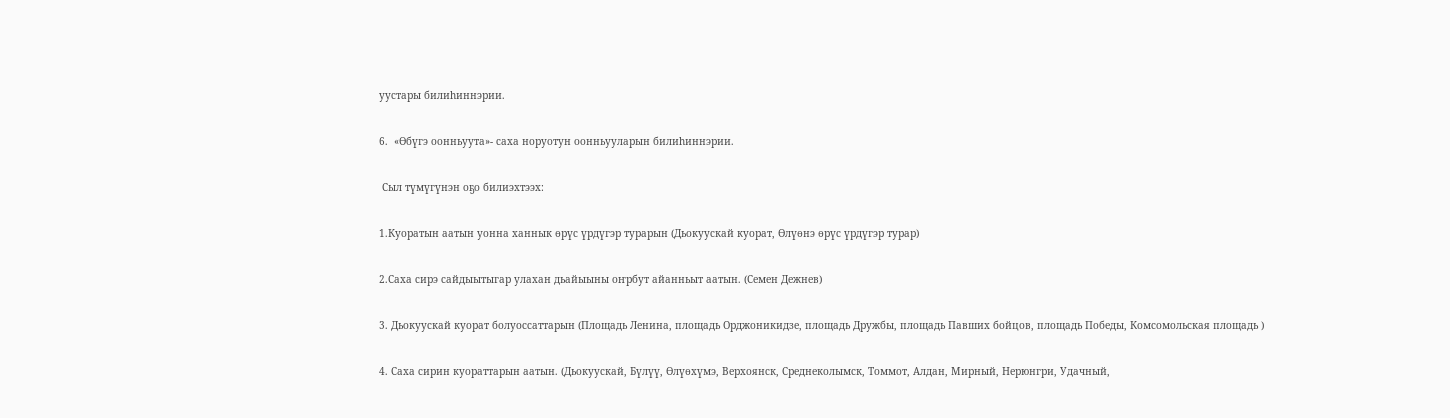уустары билиһиннэрии.

6.  «Өбүгэ оонньуута»- саха норуотун оонньууларын билиһиннэрии.

 Сыл түмүгүнэн оҕо билиэхтээх:

1.Куоратын аатын уонна ханнык өрүс үрдүгэр турарын (Дьокуускай куорат, Өлүөнэ өрүс үрдүгэр турар)

2.Саха сирэ сайдыытыгар улахан дьайыыны оҥрбут айанньыт аатын. (Семен Дежнев)

3. Дьокуускай куорат болуоссаттарын (Площадь Ленина, площадь Орджоникидзе, площадь Дружбы, площадь Павших бойцов, площадь Победы, Комсомольская площадь )

4. Саха сирин куораттарын аатын. (Дьокуускай, Бүлүү, Өлүөхүмэ, Верхоянск, Среднеколымск, Томмот, Алдан, Мирный, Нерюнгри, Удачный,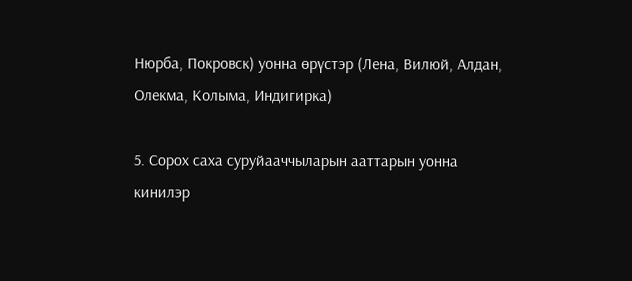Нюрба, Покровск) уонна өрүстэр (Лена, Вилюй, Алдан, Олекма, Колыма, Индигирка)

5. Сорох саха суруйааччыларын ааттарын уонна кинилэр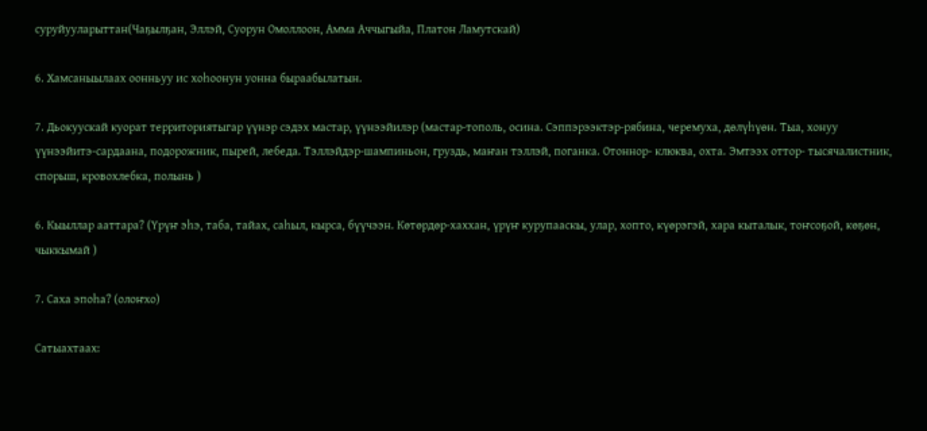суруйууларыттан(Чаҕылҕан, Эллэй, Суорун Омоллоон, Амма Аччыгыйа, Платон Ламутскай)

6. Хамсаныылаах оонньуу ис хоһоонун уонна быраабылатын.

7. Дьокуускай куорат территориятыгар үүнэр сэдэх мастар, үүнээйилэр (мастар-тополь, осина. Сэппэрээктэр-рябина, черемуха, дөлүһүөн. Тыа, хонуу үүнээйитэ-сардаана, подорожник, пырей, лебеда. Тэллэйдэр-шампиньон, груздь, маҥан тэллэй, поганка. Отоннор- клюква, охта. Эмтээх оттор- тысячалистник, спорыш, кровохлебка, полынь )

6. Кыыллар ааттара? (Үрүҥ эһэ, таба, тайах, саһыл, кырса, бүүчээн. Көтөрдөр-хаххан, үрүҥ курупааскы, улар, хопто, күөрэгэй, хара кыталык, тоҥсоҕой, көҕөн, чыккымай )

7. Саха эпоһа? (олоҥхо)

Сатыахтаах: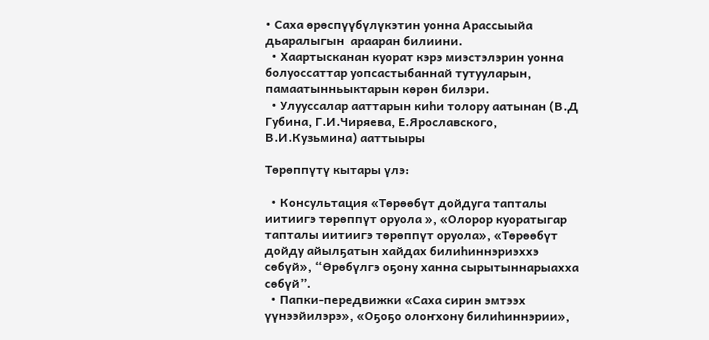• Саха өрөспүүбүлүкэтин уонна Арассыыйа дьаралыгын  арааран билиини.
  • Хаартысканан куорат кэрэ миэстэлэрин уонна болуоссаттар уопсастыбаннай тутууларын, памаатынньыктарын көрөн билэри.
  • Улууссалар ааттарын киһи толору аатынан (В.Д Губина, Г.И.Чиряева, Е.Ярославского, В.И.Кузьмина) ааттыыры

Төрөппүтү кытары үлэ:

  • Консультация «Төрөөбүт дойдуга тапталы иитиигэ төрөппүт оруола », «Олорор куоратыгар тапталы иитиигэ төрөппүт оруола», «Төрөөбүт дойду айылҕатын хайдах билиһиннэриэххэ сөбүй», “Өрөбүлгэ оҕону ханна сырытыннарыахха сөбүй”.
  • Папки-передвижки «Саха сирин эмтээх үүнээйилэрэ», «Оҕоҕо олоҥхону билиһиннэрии»,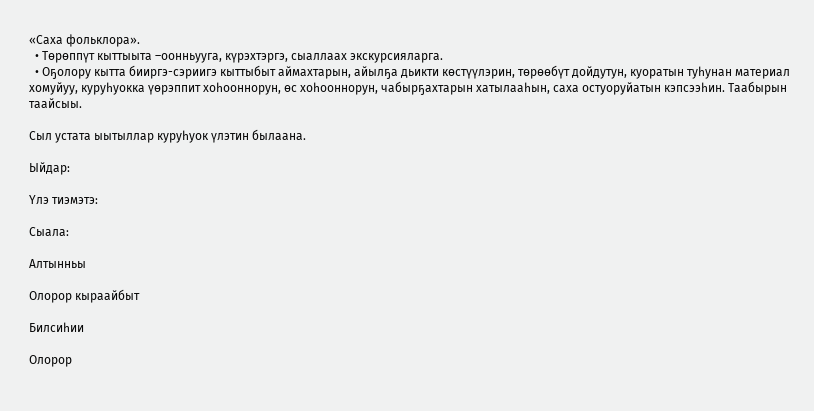«Саха фольклора».
  • Төрөппүт кыттыыта –оонньууга, күрэхтэргэ, сыаллаах экскурсияларга.
  • Оҕолору кытта бииргэ-сэриигэ кыттыбыт аймахтарын, айылҕа дьикти көстүүлэрин, төрөөбүт дойдутун, куоратын туһунан материал хомуйуу, куруһуокка үөрэппит хоһооннорун, өс хоһооннорун, чабырҕахтарын хатылааһын, саха остуоруйатын кэпсээһин. Таабырын таайсыы.

Сыл устата ыытыллар куруһуок үлэтин былаана.

Ыйдар:

Үлэ тиэмэтэ:

Сыала:

Алтынньы

Олорор кыраайбыт

Билсиһии

Олорор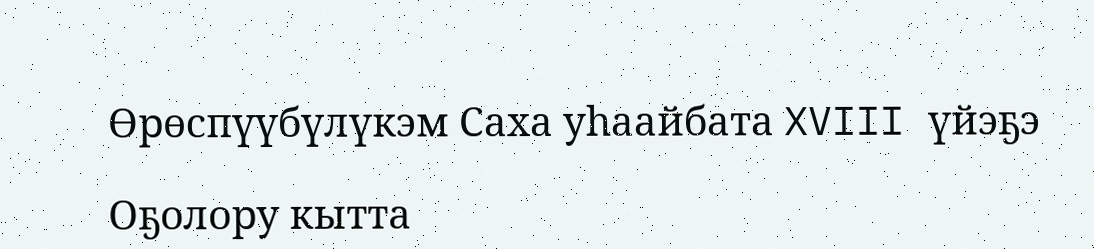Өрөспүүбүлүкэм Саха уһаайбата XVIII үйэҕэ

Оҕолору кытта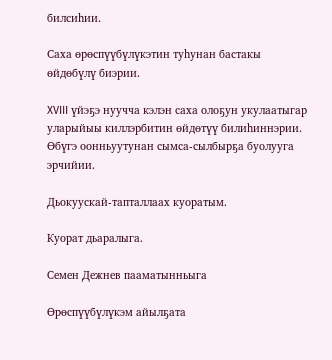билсиһии.

Саха өрөспүүбүлүкэтин туһунан бастакы өйдөбүлү биэрии.

XVIII үйэҕэ нуучча кэлэн саха олоҕун укулаатыгар уларыйыы киллэрбитин өйдөтүү билиһиннэрии. Өбүгэ оонньуутунан сымса-сылбырҕа буолууга эрчийии.

Дьокуускай-тапталлаах куоратым.

Куорат дьаралыга.

Семен Дежнев пааматынньыга

Өрөспүүбүлүкэм айылҕата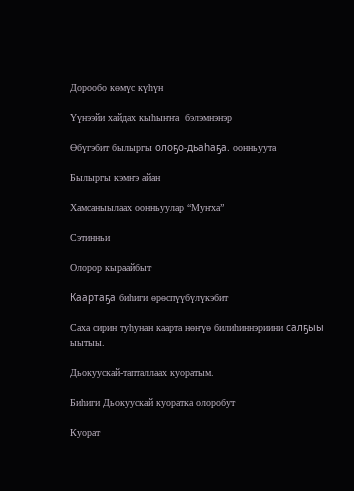Дорообо көмүс күһүн

Үүнээйи хайдах кыһыҥҥа  бэлэмнэнэр

Өбүгэбит былыргы олоҕо-дьаһаҕа. оонньуута

Былыргы кэмҥэ айан

Хамсаныылаах оонньуулар “Муҥха”

Сэтинньи

Олорор кыраайбыт

Каартаҕа биһиги өрөспүүбүлүкэбит

Саха сирин туһунан каарта нөҥүө билиһиннэриини салҕыы ыытыы.

Дьокуускай-тапталлаах куоратым.

Биһиги Дьокуускай куоратка олоробут

Куорат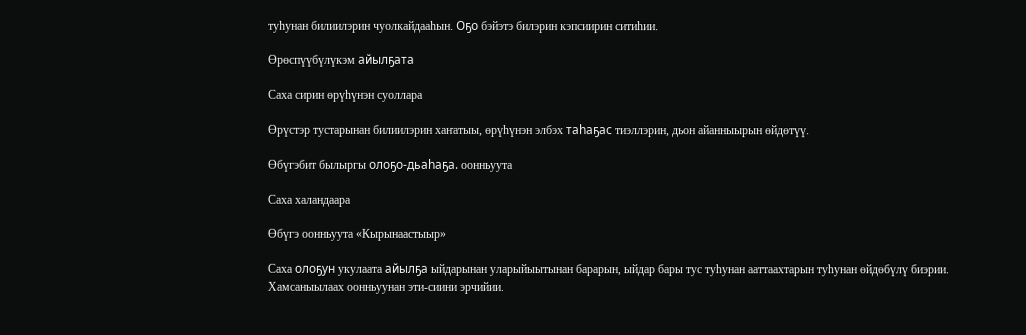туһунан билиилэрин чуолкайдааһын. Оҕо бэйэтэ билэрин кэпсиирин ситиһии.

Өрөспүүбүлүкэм айылҕата

Саха сирин өрүһүнэн суоллара

Өрүстэр тустарынан билиилэрин хаҥатыы, өрүһүнэн элбэх таһаҕас тиэллэрин, дьон айанныырын өйдөтүү.

Өбүгэбит былыргы олоҕо-дьаһаҕа. оонньуута

Саха халандаара

Өбүгэ оонньуута «Кырынаастыыр»

Саха олоҕун укулаата айылҕа ыйдарынан уларыйыытынан барарын, ыйдар бары тус туһунан ааттаахтарын туһунан өйдөбүлү биэрии. Хамсаныылаах оонньуунан эти-сиини эрчийии.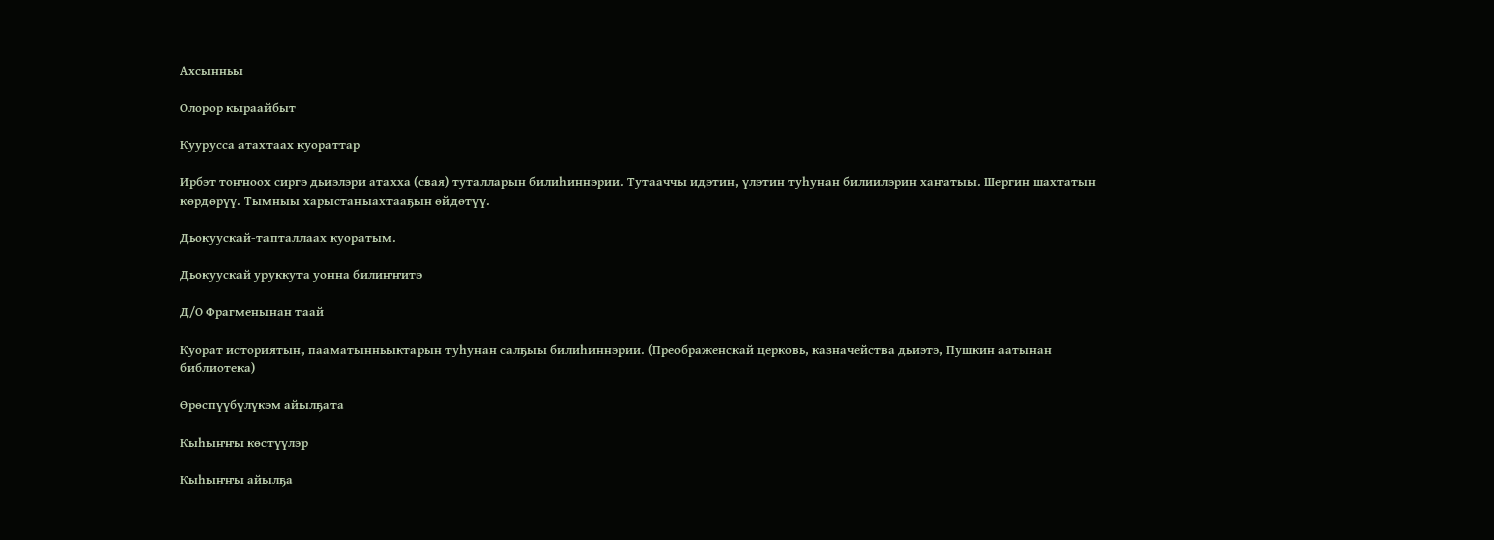Ахсынньы

Олорор кыраайбыт

Куурусса атахтаах куораттар

Ирбэт тоҥноох сиргэ дьиэлэри атахха (свая) туталларын билиһиннэрии. Тутааччы идэтин, үлэтин туһунан билиилэрин хаҥатыы. Шергин шахтатын көрдөрүү. Тымныы харыстаныахтааҕын өйдөтүү.

Дьокуускай-тапталлаах куоратым.

Дьокуускай уруккута уонна билиҥҥитэ

Д/О Фрагменынан таай

Куорат историятын, пааматынньыктарын туһунан салҕыы билиһиннэрии. (Преображенскай церковь, казначейства дьиэтэ, Пушкин аатынан библиотека)

Өрөспүүбүлүкэм айылҕата

Кыһыҥҥы көстүүлэр

Кыһыҥҥы айылҕа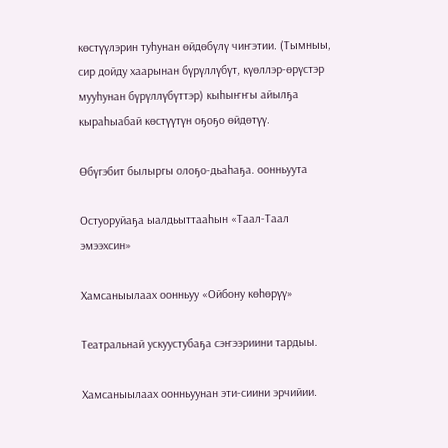көстүүлэрин туһунан өйдөбүлү чиҥэтии. (Тымныы, сир дойду хаарынан бүрүллүбүт, күөллэр-өрүстэр мууһунан бүрүллүбүттэр) кыһыҥҥы айылҕа кыраһыабай көстүүтүн оҕоҕо өйдөтүү.

Өбүгэбит былыргы олоҕо-дьаһаҕа. оонньуута

Остуоруйаҕа ыалдьыттааһын «Таал-Таал эмээхсин»

Хамсаныылаах оонньуу «Ойбону көһөрүү»

Театральнай ускуустубаҕа сэҥээриини тардыы.

Хамсаныылаах оонньуунан эти-сиини эрчийии.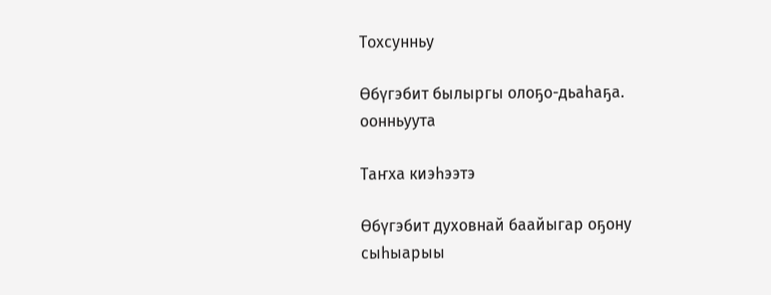Тохсунньу

Өбүгэбит былыргы олоҕо-дьаһаҕа. оонньуута

Таҥха киэһээтэ

Өбүгэбит духовнай баайыгар оҕону сыһыарыы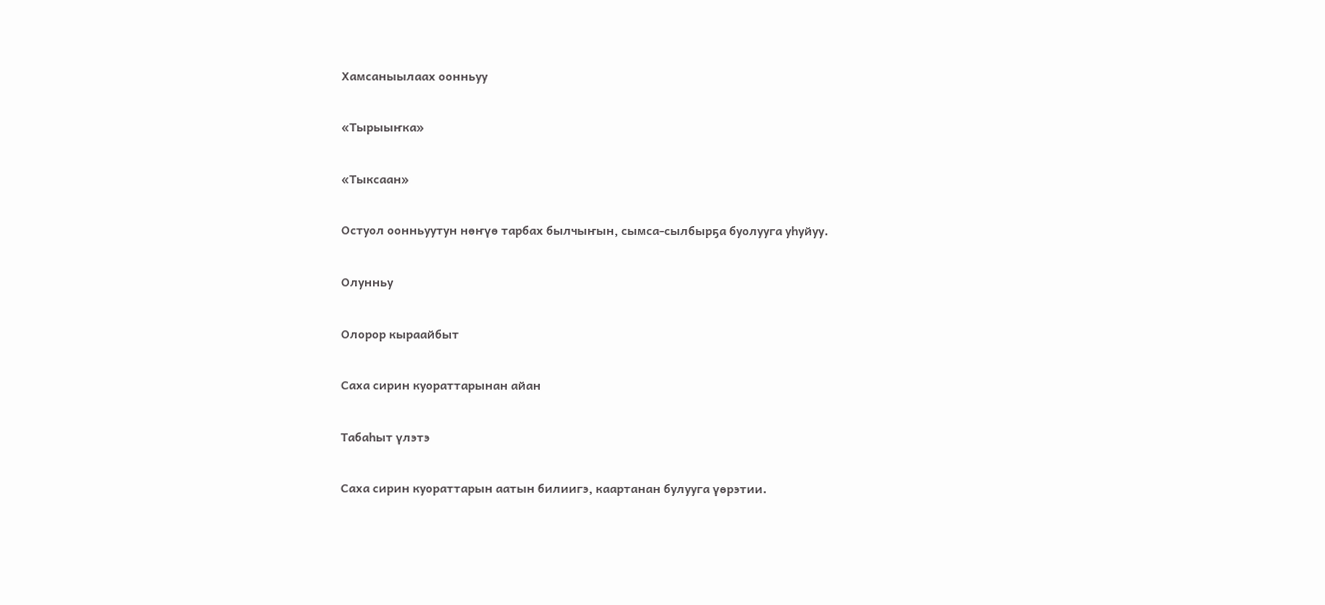Хамсаныылаах оонньуу

«Тырыыҥка»

«Тыксаан»

Остуол оонньуутун нөҥүө тарбах былчыҥын, сымса-сылбырҕа буолууга уһуйуу.

Олунньу

Олорор кыраайбыт

Саха сирин куораттарынан айан

Табаһыт үлэтэ

Саха сирин куораттарын аатын билиигэ, каартанан булууга үөрэтии.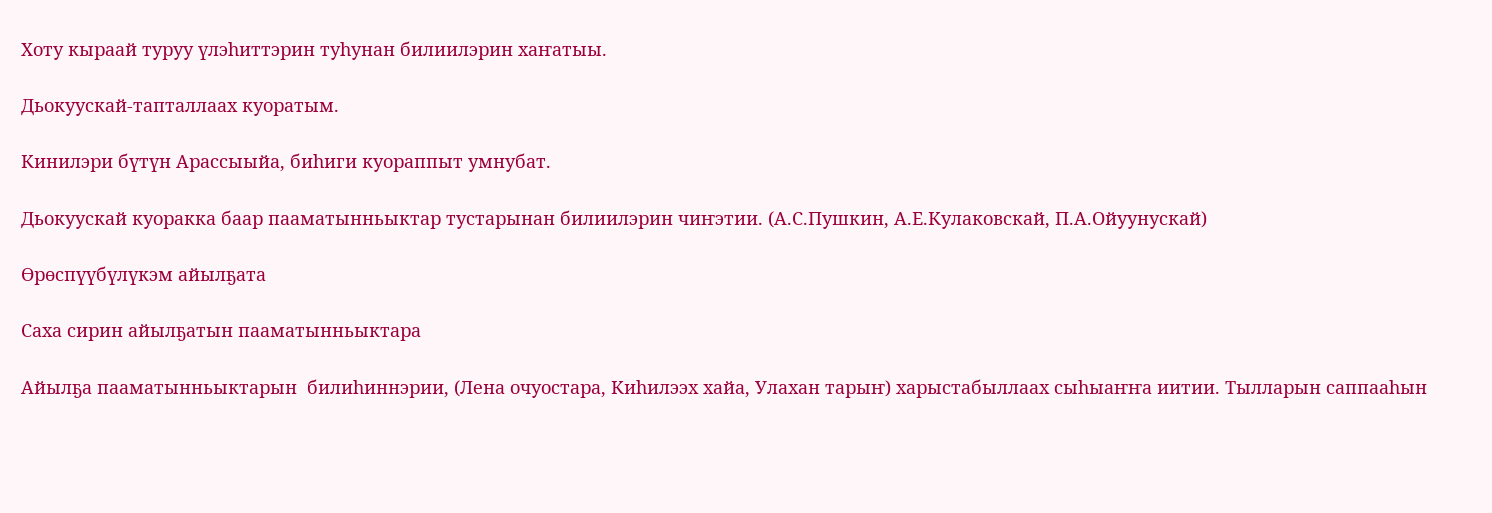Хоту кыраай туруу үлэһиттэрин туһунан билиилэрин хаҥатыы.

Дьокуускай-тапталлаах куоратым.

Кинилэри бүтүн Арассыыйа, биһиги куораппыт умнубат.

Дьокуускай куоракка баар пааматынньыктар тустарынан билиилэрин чиҥэтии. (А.С.Пушкин, А.Е.Кулаковскай, П.А.Ойуунускай)

Өрөспүүбүлүкэм айылҕата

Саха сирин айылҕатын пааматынньыктара

Айылҕа пааматынньыктарын  билиһиннэрии, (Лена очуостара, Киһилээх хайа, Улахан тарыҥ) харыстабыллаах сыһыаҥҥа иитии. Тылларын саппааһын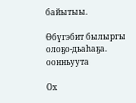байытыы.

Өбүгэбит былыргы олоҕо-дьаһаҕа. оонньуута

Ох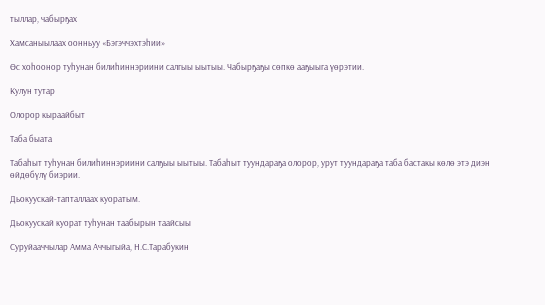тыллар, чабырҕах

Хамсаныылаах оонньуу «Бэгэччэхтэһии»

Өс хоһоонор туһунан билиһиннэриини салгыы ыытыы. Чабырҕаҕы сөпкө ааҕыыга үөрэтии.

Кулун тутар

Олорор кыраайбыт

Таба быата

Табаһыт туһунан билиһиннэриини салҕыы ыытыы. Табаһыт туундараҕа олорор, урут туундараҕа таба бастакы көлө этэ диэн өйдөбүлү биэрии.

Дьокуускай-тапталлаах куоратым.

Дьокуускай куорат туһунан таабырын таайсыы

Суруйааччылар Амма Аччыгыйа, Н.С.Тарабукин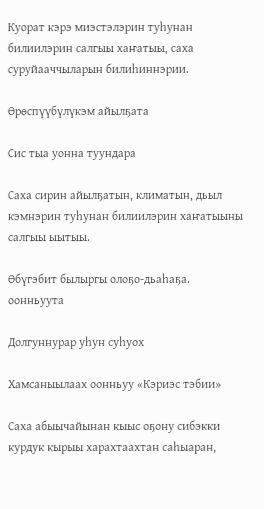Куорат кэрэ миэстэлэрин туһунан билиилэрин салгыы хаҥатыы, саха суруйааччыларын билиһиннэрии.

Өрөспүүбүлүкэм айылҕата

Сис тыа уонна туундара

Саха сирин айылҕатын, климатын, дьыл кэмнэрин туһунан билиилэрин хаҥатыыны салгыы ыытыы.

Өбүгэбит былыргы олоҕо-дьаһаҕа. оонньуута

Долгуннурар уһун суһуох

Хамсаныылаах оонньуу «Кэриэс тэбии»

Саха абыычайынан кыыс оҕону сибэкки курдук кырыы харахтаахтан саһыаран,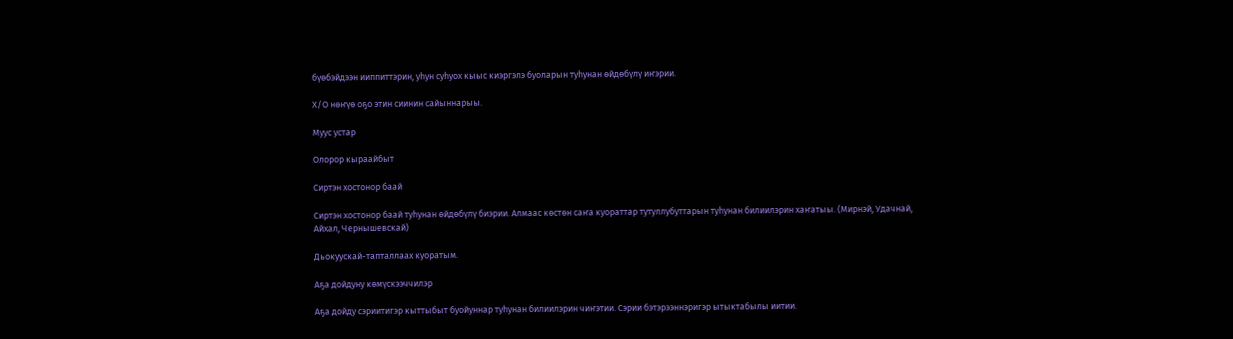бүөбэйдээн ииппиттэрин, уһун суһуох кыыс киэргэлэ буоларын туһунан өйдөбүлү иҥэрии.

Х/О нөҥүө оҕо этин сиинин сайыннарыы.

Муус устар

Олорор кыраайбыт

Сиртэн хостонор баай

Сиртэн хостонор баай туһунан өйдөбүлү биэрии. Алмаас көстөн саҥа куораттар тутуллубуттарын туһунан билиилэрин хаҥатыы. (Мирнэй, Удачнай, Айхал, Чернышевскай)

Дьокуускай-тапталлаах куоратым.

Аҕа дойдуну көмүскээччилэр

Аҕа дойду сэриитигэр кыттыбыт буойуннар туһунан билиилэрин чиҥэтии. Сэрии бэтэрээннэригэр ытыктабылы иитии.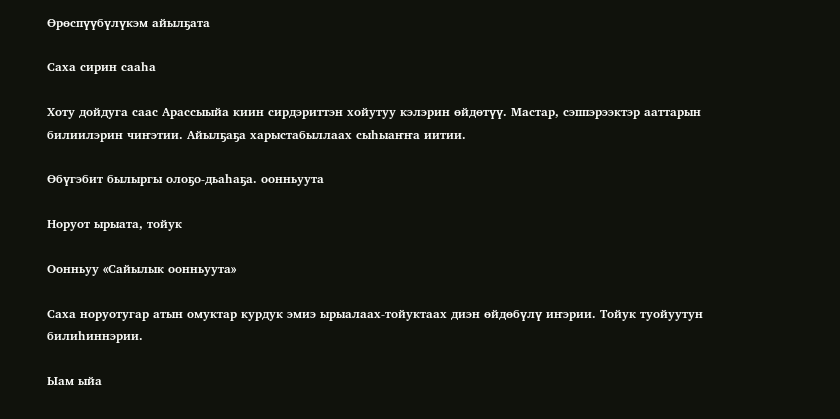Өрөспүүбүлүкэм айылҕата

Саха сирин сааһа

Хоту дойдуга саас Арассыыйа киин сирдэриттэн хойутуу кэлэрин өйдөтүү. Мастар, сэппэрээктэр ааттарын билиилэрин чиҥэтии. Айылҕаҕа харыстабыллаах сыһыаҥҥа иитии.

Өбүгэбит былыргы олоҕо-дьаһаҕа. оонньуута

Норуот ырыата, тойук

Оонньуу «Сайылык оонньуута»

Саха норуотугар атын омуктар курдук эмиэ ырыалаах-тойуктаах диэн өйдөбүлү иҥэрии. Тойук туойуутун билиһиннэрии.

Ыам ыйа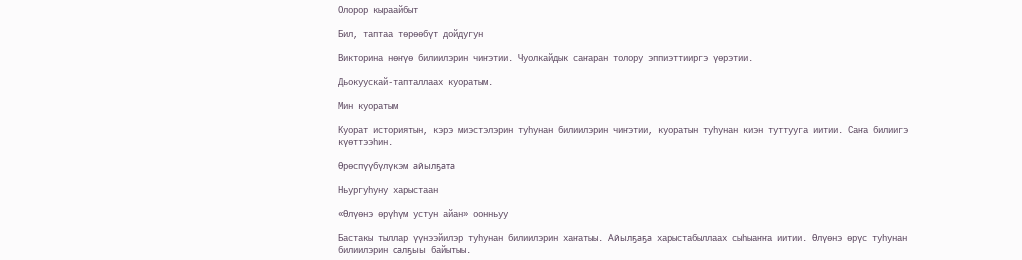Олорор кыраайбыт

Бил, таптаа төрөөбүт дойдугун

Викторина нөҥүө билиилэрин чиҥэтии. Чуолкайдык саҥаран толору эппиэттииргэ үөрэтии.

Дьокуускай-тапталлаах куоратым.

Мин куоратым

Куорат историятын, кэрэ миэстэлэрин туһунан билиилэрин чиҥэтии, куоратын туһунан киэн туттууга иитии. Саҥа билиигэ күөттээһин.

Өрөспүүбүлүкэм айылҕата

Ньургуһуну харыстаан

«Өлүөнэ өрүһүм устун айан» оонньуу

Бастакы тыллар үүнээйилэр туһунан билиилэрин хаҥатыы. Айылҕаҕа харыстабыллаах сыһыаҥҥа иитии. Өлүөнэ өрүс туһунан билиилэрин салҕыы байытыы.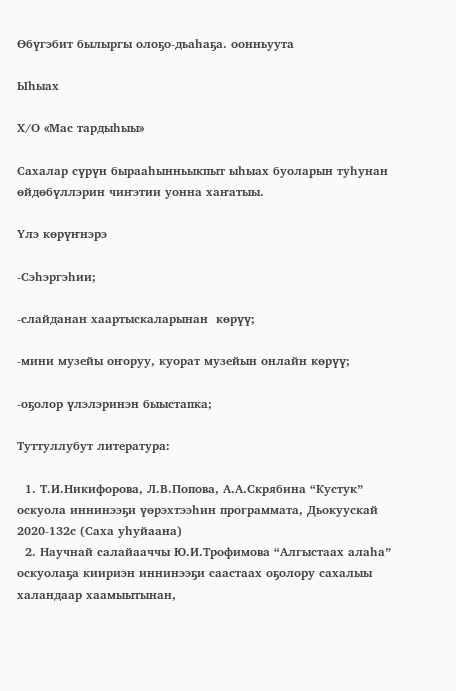Өбүгэбит былыргы олоҕо-дьаһаҕа. оонньуута

Ыһыах

Х/О «Мас тардыһыы»

Сахалар сүрүн бырааһынньыкпыт ыһыах буоларын туһунан өйдөбүллэрин чиҥэтии уонна хаҥатыы.

Үлэ көрүҥнэрэ

-Сэһэргэһии;

-слайданан хаартыскаларынан  көрүү;

-мини музейы оҥоруу, куорат музейын онлайн көрүү;

-оҕолор үлэлэринэн быыстапка;

Туттуллубут литература:

  1. Т.И.Никифорова, Л.В.Попова, А.А.Скрябина “Кустук” оскуола иннинээҕи үөрэхтээһин программата, Дьокуускай 2020-132с (Саха уһуйаана)
  2. Научнай салайааччы Ю.И.Трофимова “Алгыстаах алаһа” оскуолаҕа киириэн иннинээҕи саастаах оҕолору сахалыы халандаар хаамыытынан,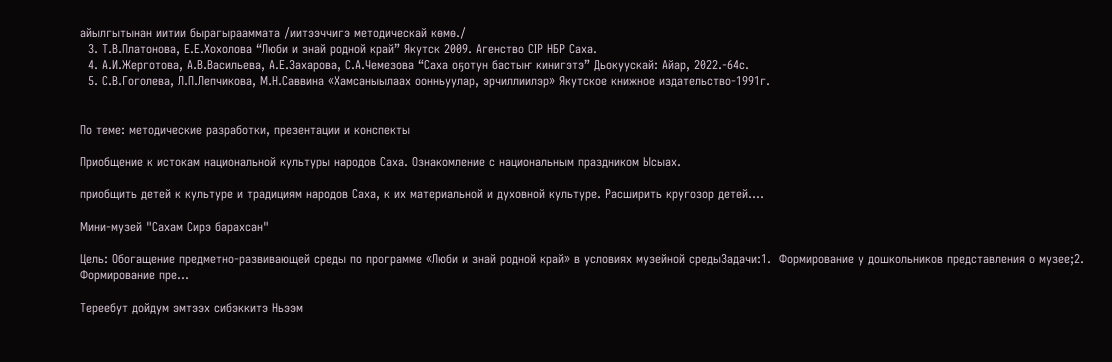айылгытынан иитии бырагырааммата /иитээччигэ методическай көмө./
  3. Т.В.Платонова, Е.Е.Хохолова “Люби и знай родной край” Якутск 2009. Агенство СIP НБР Саха.
  4. А.И.Жерготова, А.В.Васильева, А.Е.Захарова, С.А.Чемезова “Саха оҕотун бастыҥ кинигэтэ” Дьокуускай: Айар, 2022.-64с.
  5. С.В.Гоголева, Л.П.Лепчикова, М.Н.Саввина «Хамсаныылаах оонньуулар, эрчиллиилэр» Якутское книжное издательство-1991г.


По теме: методические разработки, презентации и конспекты

Приобщение к истокам национальной культуры народов Саха. Ознакомление с национальным праздником Ысыах.

приобщить детей к культуре и традициям народов Саха, к их материальной и духовной культуре. Расширить кругозор детей....

Мини-музей "Сахам Сирэ барахсан"

Цель: Обогащение предметно-развивающей среды по программе «Люби и знай родной край» в условиях музейной средыЗадачи:1.  Формирование у дошкольников представления о музее;2.  Формирование пре...

Тереебут дойдум эмтээх сибэккитэ Ньээм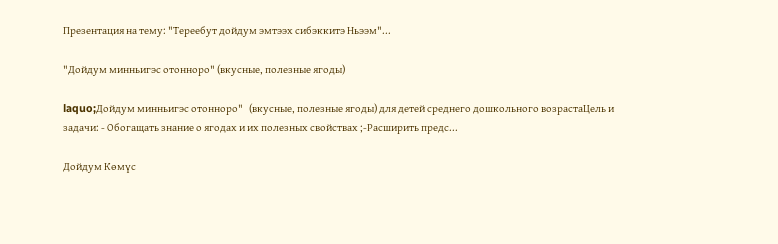Презентация на тему: "Тереебут дойдум эмтээх сибэккитэ Ньээм"...

"Дойдум минньигэс отонноро" (вкусные, полезные ягоды)

laquo;Дойдум минньигэс отонноро"   (вкусные, полезные ягоды) для детей среднего дошкольного возрастаЦель и задачи: - Обогащать знание о ягодах и их полезных свойствах ;-Расширить предс...

Дойдум Көмүс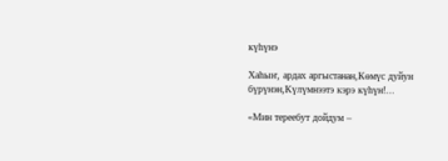күһүнэ

Хаһыҥ, ардах аргыстанан,Көмүс дуйун бүрүнэн,Күлүмнээтэ кэрэ күһүн!...

«Мин тереебут дойдум –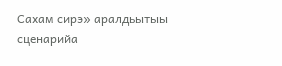Сахам сирэ» аралдьытыы сценарийа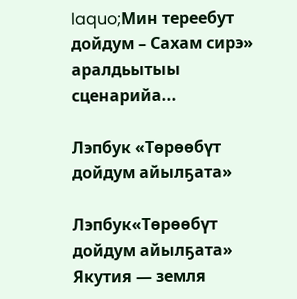laquo;Мин тереебут дойдум – Сахам сирэ» аралдьытыы сценарийа...

Лэпбук «Төрөөбүт дойдум айылҕата»

Лэпбук«Төрөөбүт дойдум айылҕата» Якутия — земля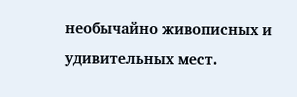необычайно живописных и удивительных мест.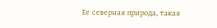Ее северная природа, такая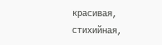красивая, стихийная,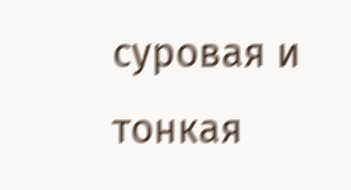суровая и тонкая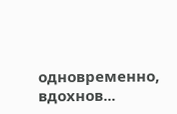одновременно, вдохнов...